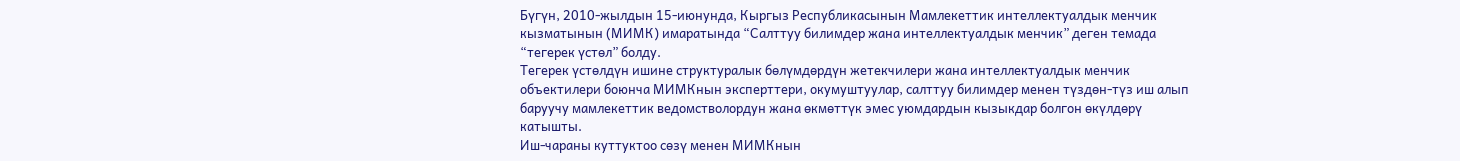Бүгүн, 2010-жылдын 15-июнунда, Кыргыз Республикасынын Мамлекеттик интеллектуалдык менчик кызматынын (МИМК) имаратында “Салттуу билимдер жана интеллектуалдык менчик” деген темада “тегерек үстөл” болду.
Тегерек үстөлдүн ишине структуралык бөлүмдөрдүн жетекчилери жана интеллектуалдык менчик объектилери боюнча МИМКнын эксперттери, окумуштуулар, салттуу билимдер менен түздөн-түз иш алып баруучу мамлекеттик ведомстволордун жана өкмөттүк эмес уюмдардын кызыкдар болгон өкүлдөрү катышты.
Иш-чараны куттуктоо сөзү менен МИМКнын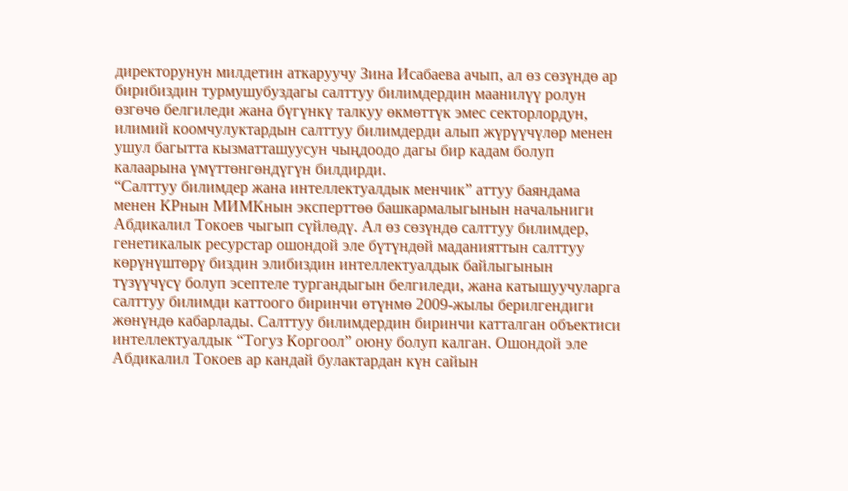директорунун милдетин аткаруучу Зина Исабаева ачып, ал өз сөзүндө ар бирибиздин турмушубуздагы салттуу билимдердин маанилүү ролун өзгөчө белгиледи жана бүгүнкү талкуу өкмөттүк эмес секторлордун, илимий коомчулуктардын салттуу билимдерди алып жүрүүчүлөр менен ушул багытта кызматташуусун чыңдоодо дагы бир кадам болуп калаарына үмүттөнгөндүгүн билдирди.
“Салттуу билимдер жана интеллектуалдык менчик” аттуу баяндама менен КРнын МИМКнын эксперттөө башкармалыгынын начальниги Абдикалил Токоев чыгып сүйлөдү. Ал өз сөзүндө салттуу билимдер, генетикалык ресурстар ошондой эле бүтүндөй маданияттын салттуу көрүнүштөрү биздин элибиздин интеллектуалдык байлыгынын түзүүчүсү болуп эсептеле тургандыгын белгиледи, жана катышуучуларга салттуу билимди каттоого биринчи өтүнмө 2009-жылы берилгендиги жөнүндө кабарлады. Салттуу билимдердин биринчи катталган объектиси интеллектуалдык “Тогуз Коргоол” оюну болуп калган. Ошондой эле Абдикалил Токоев ар кандай булактардан күн сайын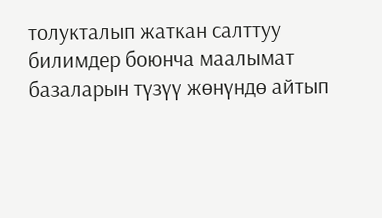толукталып жаткан салттуу билимдер боюнча маалымат базаларын түзүү жөнүндө айтып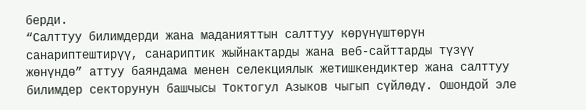берди.
“Салттуу билимдерди жана маданияттын салттуу көрүнүштөрүн санариптештирүү, санариптик жыйнактарды жана веб-сайттарды түзүү жөнүндө” аттуу баяндама менен селекциялык жетишкендиктер жана салттуу билимдер секторунун башчысы Токтогул Азыков чыгып сүйлөдү. Ошондой эле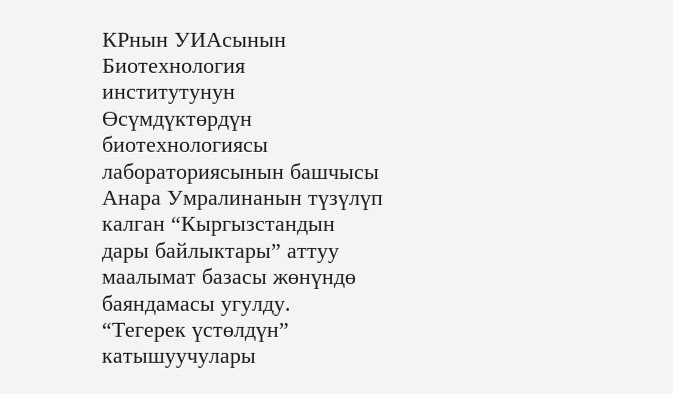КРнын УИАсынын Биотехнология институтунун Өсүмдүктөрдүн биотехнологиясы лабораториясынын башчысы Анара Умралинанын түзүлүп калган “Кыргызстандын дары байлыктары” аттуу маалымат базасы жөнүндө баяндамасы угулду.
“Тегерек үстөлдүн” катышуучулары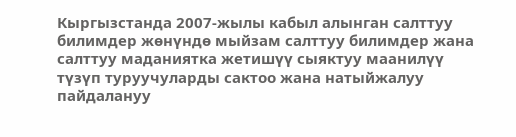Кыргызстанда 2007-жылы кабыл алынган салттуу билимдер жөнүндө мыйзам салттуу билимдер жана салттуу маданиятка жетишүү сыяктуу маанилүү түзүп туруучуларды сактоо жана натыйжалуу пайдалануу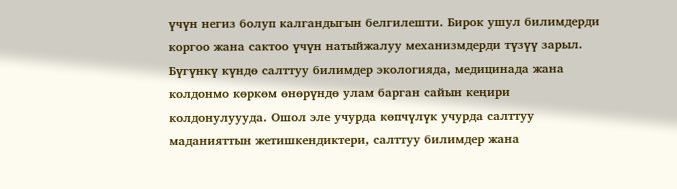үчүн негиз болуп калгандыгын белгилешти. Бирок ушул билимдерди коргоо жана сактоо үчүн натыйжалуу механизмдерди түзүү зарыл.
Бүгүнкү күндө салттуу билимдер экологияда, медицинада жана колдонмо көркөм өнөрүндө улам барган сайын кеңири колдонулуууда. Ошол эле учурда көпчүлүк учурда салттуу маданияттын жетишкендиктери, салттуу билимдер жана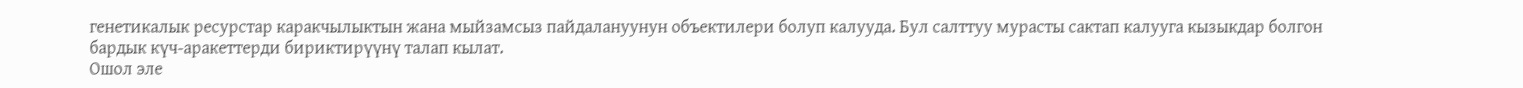генетикалык ресурстар каракчылыктын жана мыйзамсыз пайдалануунун объектилери болуп калууда. Бул салттуу мурасты сактап калууга кызыкдар болгон бардык күч-аракеттерди бириктирүүнү талап кылат.
Ошол эле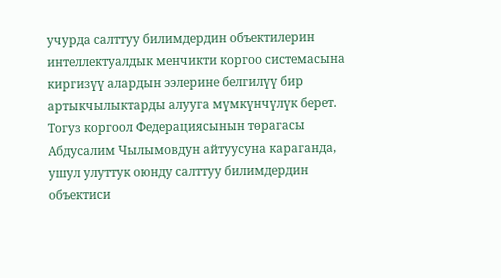учурда салттуу билимдердин объектилерин интеллектуалдык менчикти коргоо системасына киргизүү алардын ээлерине белгилүү бир артыкчылыктарды алууга мүмкүнчүлүк берет. Тогуз коргоол Федерациясынын төрагасы Абдусалим Чылымовдун айтуусуна караганда, ушул улуттук оюнду салттуу билимдердин объектиси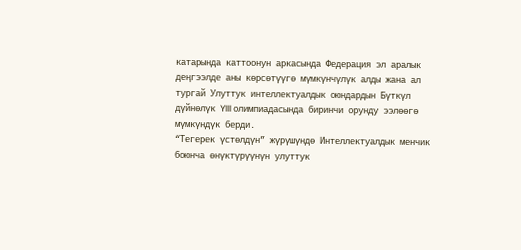катарында каттоонун аркасында Федерация эл аралык деңгээлде аны көрсөтүүгө мүмкүнчүлүк алды жана ал тургай Улуттук интеллектуалдык оюндардын Бүткүл дүйнөлүк YIII олимпиадасында биринчи орунду ээлөөгө мүмкүндүк берди.
“Тегерек үстөлдүн” жүрүшүндө Интеллектуалдык менчик боюнча өнүктүрүүнүн улуттук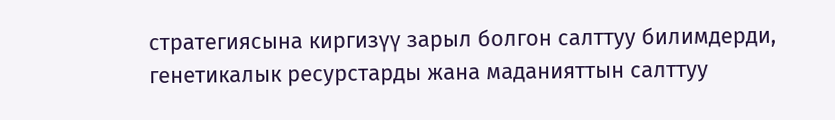стратегиясына киргизүү зарыл болгон салттуу билимдерди, генетикалык ресурстарды жана маданияттын салттуу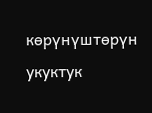көрүнүштөрүн укуктук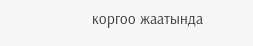коргоо жаатында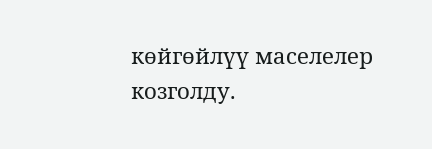көйгөйлүү маселелер козголду.